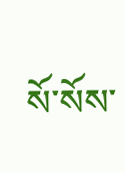སོ་སོས་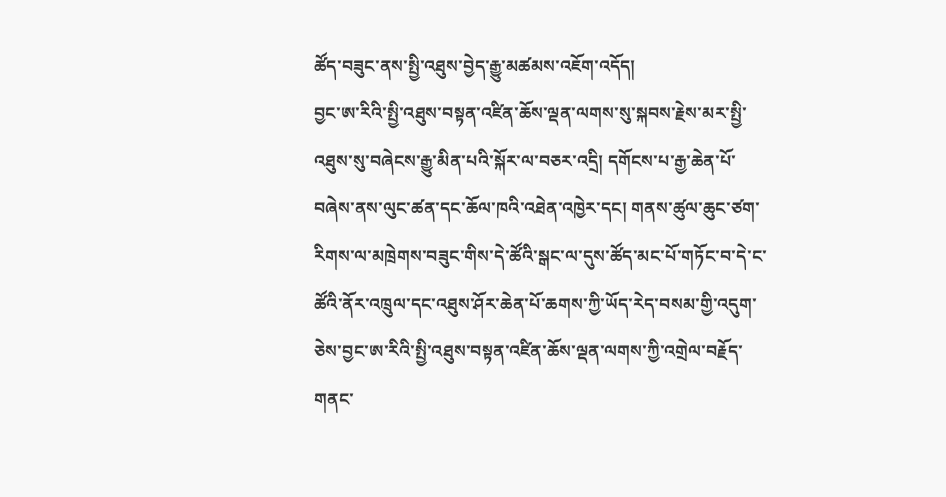ཚོད་བཟུང་ནས་སྤྱི་འཐུས་བྱེད་རྒྱུ་མཚམས་འཇོག་འདོད།
བྱང་ཨ་རིའི་སྤྱི་འཐུས་བསྟན་འཛིན་ཆོས་ལྡན་ལགས་སུ་སྐབས་རྗེས་མར་སྤྱི་འཐུས་སུ་བཞེངས་རྒྱུ་མིན་པའི་སྐོར་ལ་བཅར་འདྲི། དགོངས་པ་རྒྱ་ཆེན་པོ་བཞེས་ནས་ལུང་ཚན་དང་ཆོལ་ཁའི་འཐེན་འཁྱེར་དང། གནས་ཚུལ་ཆུང་ཙག་རིགས་ལ་མཁྲེགས་བཟུང་གིས་དེ་ཚོའི་སྒང་ལ་དུས་ཚོད་མང་པོ་གཏོང་བ་དེ་ང་ཚོའི་ནོར་འཁྲུལ་དང་འཐུས་ཤོར་ཆེན་པོ་ཆགས་ཀྱི་ཡོད་རེད་བསམ་གྱི་འདུག་ཅེས་བྱང་ཨ་རིའི་སྤྱི་འཐུས་བསྟན་འཛིན་ཆོས་ལྡན་ལགས་ཀྱི་འགྲེལ་བརྗོད་གནང་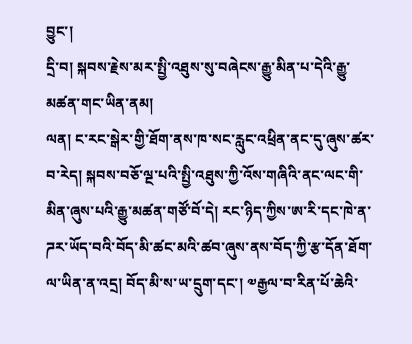བྱུང་།
དྲི་བ། སྐབས་རྗེས་མར་སྤྱི་འཐུས་སུ་བཞེངས་རྒྱུ་མིན་པ་དེའི་རྒྱུ་མཚན་གང་ཡིན་ནམ།
ལན། ང་རང་སྒེར་གྱི་ཐོག་ནས་ཁ་སང་རླུང་འཕྲིན་ནང་དུ་ཞུས་ཚར་བ་རེད། སྐབས་བཅོ་ལྔ་པའི་སྤྱི་འཐུས་ཀྱི་འོས་གཞིའི་ནང་ལང་གི་མིན་ཞུས་པའི་རྒྱུ་མཚན་གཙོ་བོ་དེ། རང་ཉིད་ཀྱིས་ཨ་རི་དང་ཁེ་ན་ཌར་ཡོད་བའི་བོད་མི་ཚང་མའི་ཚབ་ཞུས་ནས་བོད་ཀྱི་རྩ་དོན་ཐོག་ལ་ཡིན་ན་འདྲ། བོད་མི་ས་ཡ་དྲུག་དང་། ༧རྒྱལ་བ་རིན་པོ་ཆེའི་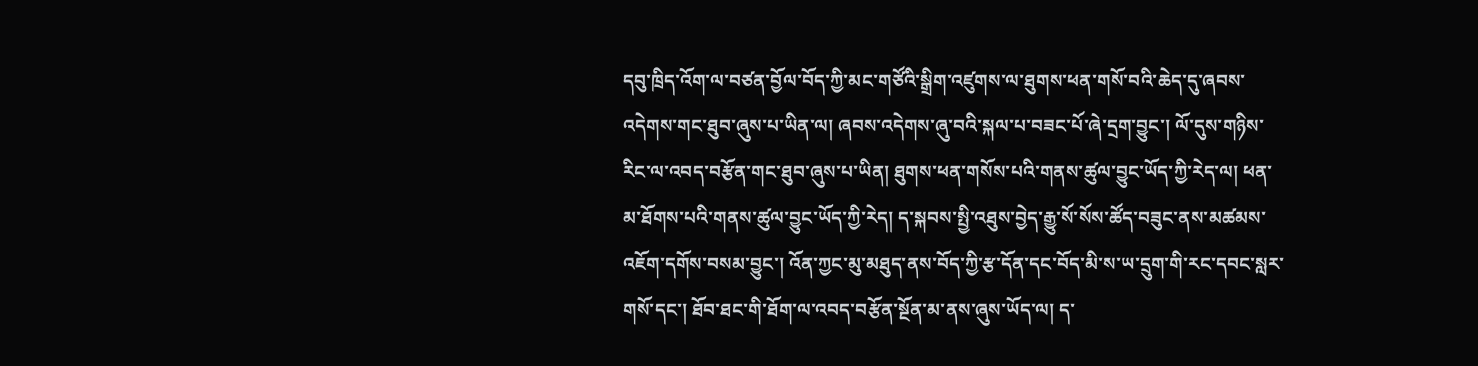དབུ་ཁྲིད་འོག་ལ་བཙན་བྱོལ་བོད་ཀྱི་མང་གཙོའི་སྒྲིག་འཛུགས་ལ་ཐུགས་ཕན་གསོ་བའི་ཆེད་དུ་ཞབས་འདེགས་གང་ཐུབ་ཞུས་པ་ཡིན་ལ། ཞབས་འདེགས་ཞུ་བའི་སྐལ་པ་བཟང་པོ་ཞེ་དྲག་བྱུང་། ལོ་དུས་གཉིས་རིང་ལ་འབད་བརྩོན་གང་ཐུབ་ཞུས་པ་ཡིན། ཐུགས་ཕན་གསོས་པའི་གནས་ཚུལ་བྱུང་ཡོད་ཀྱི་རེད་ལ། ཕན་མ་ཐོགས་པའི་གནས་ཚུལ་བྱུང་ཡོད་ཀྱི་རེད། ད་སྐབས་སྤྱི་འཐུས་བྱེད་རྒྱུ་སོ་སོས་ཚོད་བཟུང་ནས་མཚམས་འཇོག་དགོས་བསམ་བྱུང་། འོན་ཀྱང་མུ་མཐུད་ནས་བོད་ཀྱི་རྩ་དོན་དང་བོད་མི་ས་ཡ་དྲུག་གི་རང་དབང་སླར་གསོ་དང་། ཐོབ་ཐང་གི་ཐོག་ལ་འབད་བརྩོན་སྔོན་མ་ནས་ཞུས་ཡོད་ལ། ད་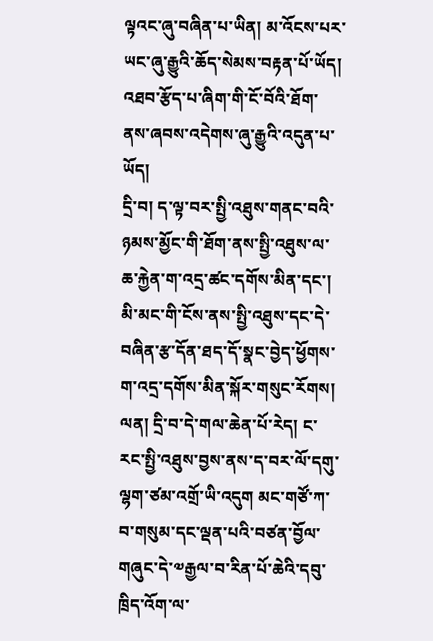ལྟའང་ཞུ་བཞིན་པ་ཡིན། མ་འོངས་པར་ཡང་ཞུ་རྒྱུའི་ཆོད་སེམས་བརྟན་པོ་ཡོད། འཐབ་རྩོད་པ་ཞིག་གི་ངོ་བོའི་ཐོག་ནས་ཞབས་འདེགས་ཞུ་རྒྱུའི་འདུན་པ་ཡོད།
དྲི་བ། ད་ལྟ་བར་སྤྱི་འཐུས་གནང་བའི་ཉམས་མྱོང་གི་ཐོག་ནས་སྤྱི་འཐུས་ལ་ཆ་རྐྱེན་ག་འདྲ་ཚང་དགོས་མིན་དང་། མི་མང་གི་ངོས་ནས་སྤྱི་འཐུས་དང་དེ་བཞིན་རྩ་དོན་ཐད་དོ་སྣང་བྱེད་ཕྱོགས་ག་འདྲ་དགོས་མིན་སྐོར་གསུང་རོགས།
ལན། དྲི་བ་དེ་གལ་ཆེན་པོ་རེད། ང་རང་སྤྱི་འཐུས་བྱས་ནས་ད་བར་ལོ་དགུ་ལྷག་ཙམ་འགྲོ་ཡི་འདུག མང་གཙོ་ཀ་བ་གསུམ་དང་ལྡན་པའི་བཙན་བྱོལ་གཞུང་དེ་༧རྒྱལ་བ་རིན་པོ་ཆེའི་དབུ་ཁྲིད་འོག་ལ་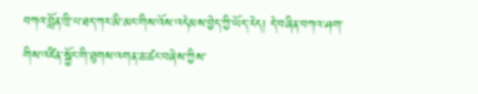བཀའ་བློན་ཁྲི་པ་ཐད་ཀར་མི་མང་གིས་འོས་འདེམས་བྱེད་ཀྱི་ཡོད་རེད། དེ་བཞིན་བཀའ་ཤག་གིས་འཛིན་སྐྱོང་གི་ཐུགས་འགན་ཆ་ཚང་བཞེས་ཀྱིས་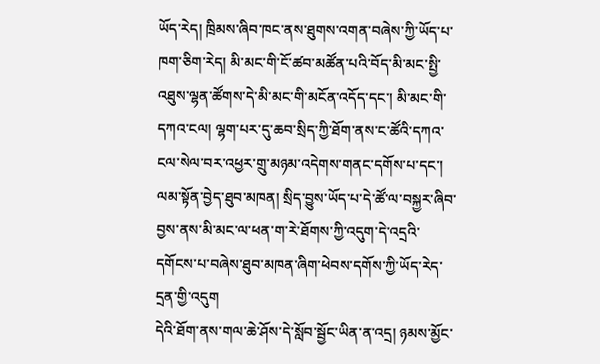ཡོད་རེད། ཁྲིམས་ཞིབ་ཁང་ནས་ཐུགས་འགན་བཞེས་ཀྱི་ཡོད་པ་ཁག་ཅིག་རེད། མི་མང་གི་ངོ་ཚབ་མཚོན་པའི་བོད་མི་མང་སྤྱི་འཐུས་ལྷན་ཚོགས་དེ་མི་མང་གི་མངོན་འདོད་དང་། མི་མང་གི་དཀའ་ངལ། ལྷག་པར་དུ་ཆབ་སྲིད་ཀྱི་ཐོག་ནས་ང་ཚོའི་དཀའ་ངལ་སེལ་བར་འཕྱར་གྲུ་མཉམ་འདེགས་གནང་དགོས་པ་དང་། ལམ་སྟོན་བྱེད་ཐུབ་མཁན། སྲིད་བྱུས་ཡོད་པ་དེ་ཚོ་ལ་བསྐྱར་ཞིབ་བྱས་ནས་མི་མང་ལ་ཕན་ག་རེ་ཐོགས་ཀྱི་འདུག་དེ་འདྲའི་དགོངས་པ་བཞེས་ཐུབ་མཁན་ཞིག་ཕེབས་དགོས་ཀྱི་ཡོད་རེད་དྲན་གྱི་འདུག
དེའི་ཐོག་ནས་གལ་ཆེ་ཤོས་དེ་སློབ་སྦྱོང་ཡིན་ན་འདྲ། ཉམས་མྱོང་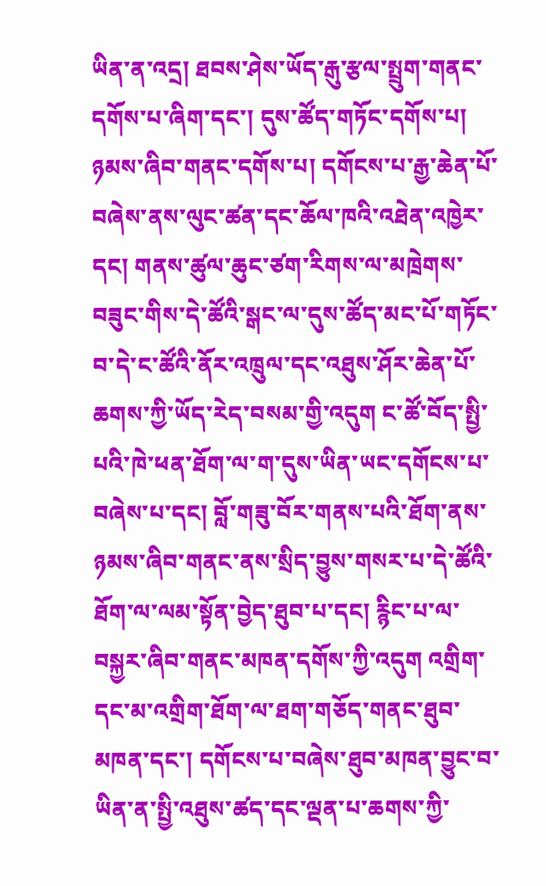ཡིན་ན་འདྲ། ཐབས་ཤེས་ཡོད་རྒུ་རྩལ་སྤྲུག་གནང་དགོས་པ་ཞིག་དང་། དུས་ཚོད་གཏོང་དགོས་པ། ཉམས་ཞིབ་གནང་དགོས་པ། དགོངས་པ་རྒྱ་ཆེན་པོ་བཞེས་ནས་ལུང་ཚན་དང་ཆོལ་ཁའི་འཐེན་འཁྱེར་དང། གནས་ཚུལ་ཆུང་ཙག་རིགས་ལ་མཁྲེགས་བཟུང་གིས་དེ་ཚོའི་སྒང་ལ་དུས་ཚོད་མང་པོ་གཏོང་བ་དེ་ང་ཚོའི་ནོར་འཁྲུལ་དང་འཐུས་ཤོར་ཆེན་པོ་ཆགས་ཀྱི་ཡོད་རེད་བསམ་གྱི་འདུག ང་ཚོ་བོད་སྤྱི་པའི་ཁེ་ཕན་ཐོག་ལ་ག་དུས་ཡིན་ཡང་དགོངས་པ་བཞེས་པ་དང། བློ་གཟུ་བོར་གནས་པའི་ཐོག་ནས་ཉམས་ཞིབ་གནང་ནས་སྲིད་བྱུས་གསར་པ་དེ་ཚོའི་ཐོག་ལ་ལམ་སྟོན་བྱེད་ཐུབ་པ་དང། རྙིང་པ་ལ་བསྐྱར་ཞིབ་གནང་མཁན་དགོས་ཀྱི་འདུག འགྲིག་དང་མ་འགྲིག་ཐོག་ལ་ཐག་གཅོད་གནང་ཐུབ་མཁན་དང་། དགོངས་པ་བཞེས་ཐུབ་མཁན་བྱུང་བ་ཡིན་ན་སྤྱི་འཐུས་ཚད་དང་ལྡན་པ་ཆགས་ཀྱི་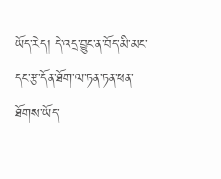ཡོད་རེད། དེ་འདྲ་བྱུང་ན་བོད་མི་མང་དང་རྩ་དོན་ཐོག་ལ་ཏན་ཏན་ཕན་ཐོགས་ཡོད་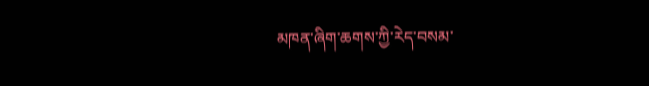མཁན་ཞིག་ཆགས་ཀྱི་རེད་བསམ་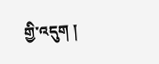གྱི་འདུག །